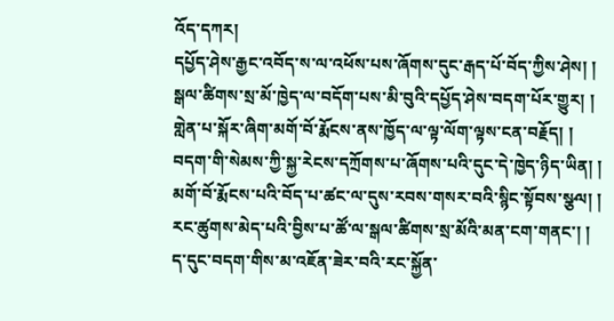འོད་དཀར།
དཔྱོད་ཤེས་རྒྱང་འབོད་ས་ལ་འཕོས་པས་ཞོགས་དུང་རྒད་པོ་བོད་ཀྱིས་ཤེས། །
སྒལ་ཚིགས་སྲ་མོ་ཁྱེད་ལ་བདོག་པས་མི་བུའི་དཔྱོད་ཤེས་བདག་པོར་གྱུར། །
གླེན་པ་སྐོར་ཞིག་མགོ་བོ་རྨོངས་ནས་ཁྱོད་ལ་ལྟ་ལོག་ལྟས་ངན་བརྗོད། །
བདག་གི་སེམས་ཀྱི་སྐྱ་རེངས་དཀྲོགས་པ་ཞོགས་པའི་དུང་དེ་ཁྱེད་ཉིད་ཡིན། །
མགོ་བོ་རྨོངས་པའི་བོད་པ་ཚང་ལ་དུས་རབས་གསར་བའི་སྙིང་སྟོབས་སྩལ། །
རང་ཚུགས་མེད་པའི་བྱིས་པ་ཚོ་ལ་སྒལ་ཚིགས་སྲ་མོའི་མན་ངག་གནང་། །
ད་དུང་བདག་གིས་མ་འཇོན་ཟེར་བའི་རང་སྐྱོན་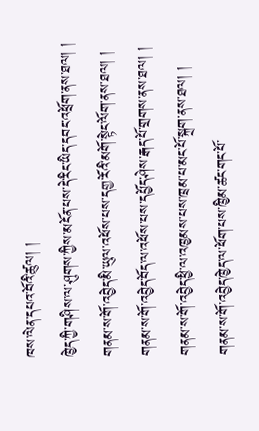ཁས་ལེན་དཔའ་བོའི་ཚུལ། །
ཁྱེད་ཀྱི་གཤིས་ལ་ཤུགས་ཀྱིས་མངོན་པས་དེ་རིང་ཡིད་དབང་འཕྲོག་ནས་ཐལ། །
གནམ་ས་གོ་འབྱེད་མི་ཡུལ་འཕོས་པས་དགྱ་རོའི་མགོ་སྟེང་ལོག་ནས་ཐལ། །
གནམ་ས་གོ་འབྱེད་བོད་ལ་འཕོས་པས་དཔྱོད་ཤེས་རྒད་པོ་གྲགས་ནས་ཐལ། །
གནམ་ས་གོ་འབྱེད་ཕྱི་ལ་འཁྱམས་པས་ཁྲམ་པ་མང་པོ་སྐྲག་ནས་ཐལ། །
གནམ་ས་གོ་འབྱེད་ཁྱེད་ལ་ཕོག་པས་ཁྱིམ་ཚང་གང་པོ་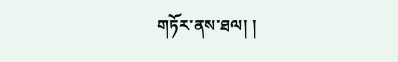གཏོར་ནས་ཐལ། །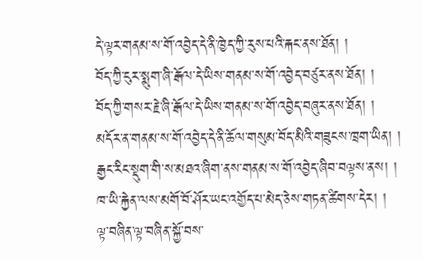དེ་ལྟར་གནམ་ས་གོ་འབྱེད་དེ་ནི་ཁྱེད་ཀྱི་རུས་པའི་རྐང་ནས་ཐོན། །
བོད་ཀྱི་ངུར་སྨུག་ཞི་རྒོལ་དེ་ཡིས་གནམ་ས་གོ་འབྱེད་བཙུར་ནས་ཐོན། །
བོད་ཀྱི་གསར་རྗེ་ཞི་རྒོལ་དེ་ཡིས་གནམ་ས་གོ་འབྱེད་བཞུར་ནས་ཐོན། །
མདོར་ན་གནམ་ས་གོ་འབྱེད་དེ་ནི་ཆོལ་གསུམ་བོད་མིའི་གཟུངས་ཁྲག་ཡིན། །
རྒྱང་རིང་སྡུག་གི་ས་མཐའ་ཞིག་ནས་གནམ་ས་གོ་འབྱེད་ཞིབ་བལྟས་ནས། །
ཁ་ཡི་རྐྱེན་ལས་མགོ་བོ་ཤོར་ཡང་འགྱོད་པ་མེད་ཅེས་གཏན་ཚིགས་དེར། །
ལྟ་བཞིན་ལྟ་བཞིན་སྐྱོ་བས་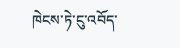ཁེངས་ཏེ་ངུ་འབོད་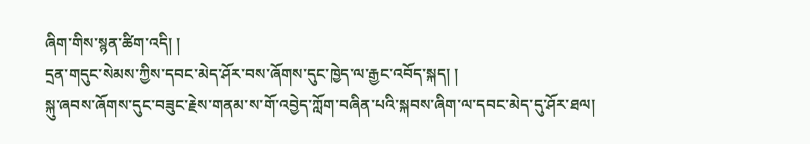ཞིག་གིས་སྙན་ཚིག་འདི། །
དྲན་གདུང་སེམས་ཀྱིས་དབང་མེད་ཤོར་བས་ཞོགས་དུང་ཁྱེད་ལ་རྒྱང་འབོད་སྐད། །
སྐུ་ཞབས་ཞོགས་དུང་བཟུང་རྗེས་གནམ་ས་གོ་འབྱེད་ཀློག་བཞིན་པའི་སྐབས་ཞིག་ལ་དབང་མེད་དུ་ཤོར་ཐལ།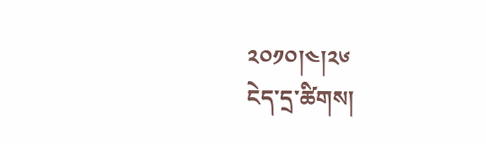༢༠༡༠།༤།༢༦
ངེད་དྲ་ཚིགས།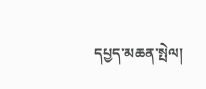དཔྱད་མཆན་སྤེལ།